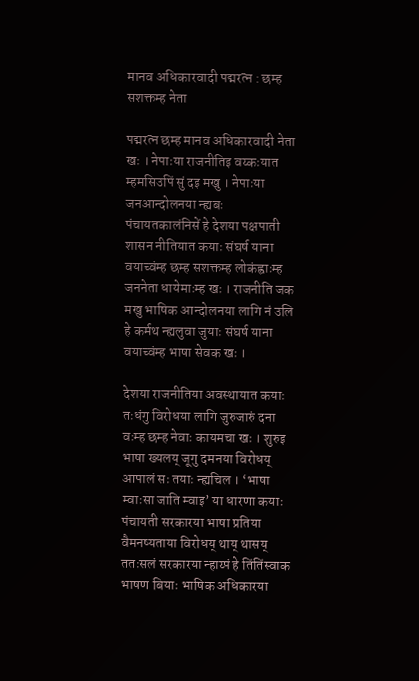मानव अधिकारवादी पद्मरत्न : छम्ह सशक्तम्ह नेता

पद्मरत्न छम्ह मानव अधिकारवादी नेता खः । नेपाःया राजनीतिइ वय्कःयात म्हमसिउपिं सुं दइ मखु । नेपाःया जनआन्दोलनया न्ह्यबः पंचायतकालंनिसें हे देशया पक्षपाती शासन नीतियात कयाः संघर्ष याना वयाच्वंम्ह छम्ह सशक्तम्ह लोकंह्वाःम्ह जननेता धायेमाःम्ह खः । राजनीति जक मखु भाषिक आन्दोलनया लागि नं उलि हे कर्मथ न्ह्यलुवा जुयाः संघर्ष याना वयाच्वंम्ह भाषा सेवक खः ।

देशया राजनीतिया अवस्थायात कयाः तःधंगु विरोधया लागि जुरुजारुं दना वःम्ह छम्ह नेवाः कायमचा खः । शुरुइ भाषा ख्यलय् जूगु दमनया विरोधय् आपालं सः तयाः न्ह्यचिल । ‘भाषा म्वाःसा जाति म्वाइ’ या धारणा कयाः पंचायती सरकारया भाषा प्रतिया वैमनष्यताया विरोधय् थाय् थासय् ततःसलं सरकारया न्हाय्पं हे तिंतिंस्वाक भाषण बियाः भाषिक अधिकारया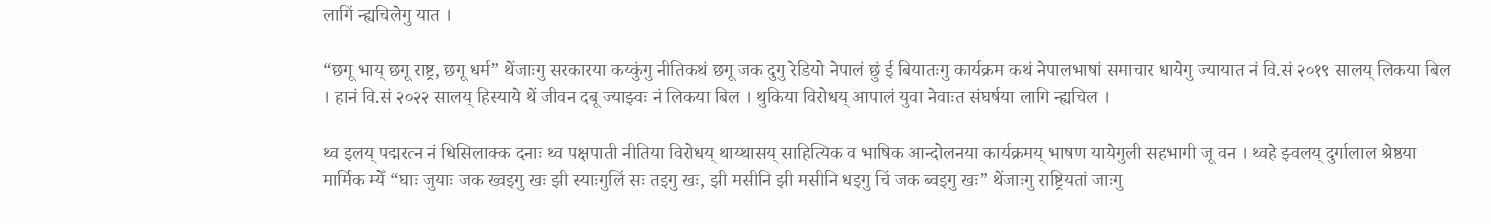लागिं न्ह्यचिलेगु यात ।

“छगू भाय् छगू राष्ट्र, छगू धर्म” थेंजाःगु सरकारया कय्कुंगु नीतिकथं छगू जक दुगु रेडियो नेपालं छुं ई बियातःगु कार्यक्रम कथं नेपालभाषां समाचार धायेगु ज्यायात नं वि.सं २०१९ सालय् लिकया बिल । हानं वि.सं २०२२ सालय् हिस्याये थें जीवन दबू ज्याझ्वः नं लिकया बिल । थुकिया विरोधय् आपालं युवा नेवाःत संघर्षया लागि न्ह्यचिल ।

थ्व इलय् पद्मरत्न नं धिसिलाक्क दनाः थ्व पक्षपाती नीतिया विरोधय् थाय्थासय् साहित्यिक व भाषिक आन्दोलनया कार्यक्रमय् भाषण यायेगुली सहभागी जू वन । थ्वहे झ्वलय् दुर्गालाल श्रेष्ठया मार्मिक म्येँ “घाः जुयाः जक ख्वइगु खः झी स्याःगुलिं सः तइगु खः, झी मसीनि झी मसीनि धइगु चिं जक ब्वइगु खः” थेंजाःगु राष्ट्रियतां जाःगु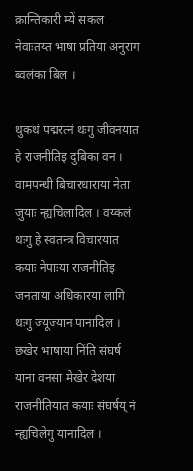क्रान्तिकारी म्यें सकल नेवाःतय्त भाषा प्रतिया अनुराग ब्वलंका बिल ।

थुकथं पद्मरत्नं थःगु जीवनयात हे राजनीतिइ दुबिका वन । वामपन्थी बिचारधाराया नेता जुयाः न्ह्यचिलादिल । वय्कलं थःगु हे स्वतन्त्र विचारयात कयाः नेपाःया राजनीतिइ जनताया अधिकारया लागि थःगु ज्यूज्यान पानादिल । छखेर भाषाया निंति संघर्ष याना वनसा मेखेर देशया राजनीतियात कयाः संघर्षय् नं न्ह्यचिलेगु यानादिल ।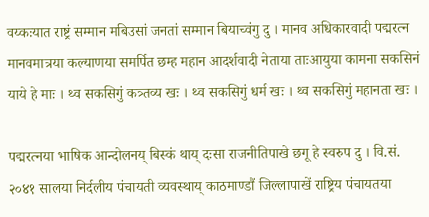वय्कःयात राष्ट्रं सम्मान मबिउसां जनतां सम्मान बियाच्वंगु दु । मानव अधिकारवादी पद्मरत्न मानवमात्रया कल्याणया समर्पित छम्ह महान आदर्शवादी नेताया ताःआयुया कामना सकसिनं याये हे माः । थ्व सकसिगुं कत्र्तव्य खः । थ्व सकसिगुं धर्म खः । थ्व सकसिगुं महानता खः ।

पद्मरत्नया भाषिक आन्दोलनय् बिस्कं थाय् दःसा राजनीतिपाखे छगू हे स्वरुप दु । वि.सं. २०४१ सालया निर्दलीय पंचायती व्यवस्थाय् काठमाण्डौं जिल्लापाखें राष्ट्रिय पंचायतया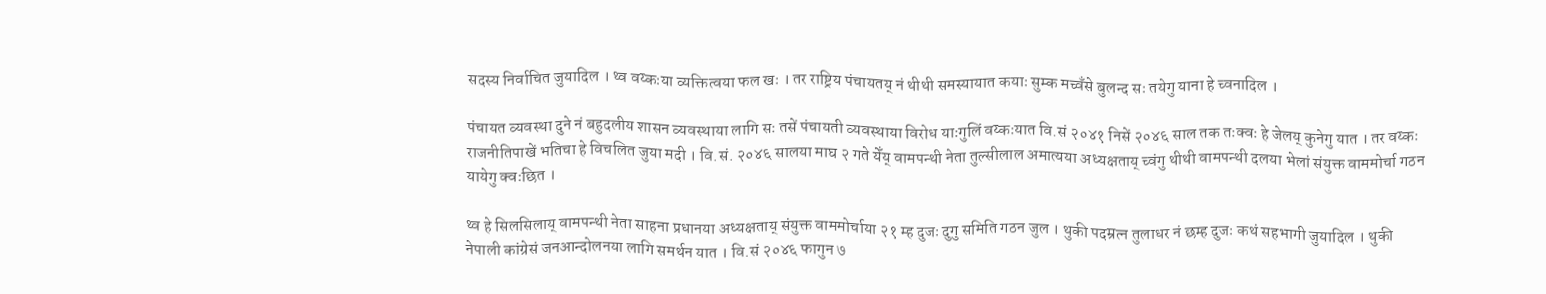सदस्य निर्वाचित जुयादिल । थ्व वय्कःया व्यक्तित्वया फल खः । तर राष्ट्रिय पंचायतय् नं थीथी समस्यायात कयाः सुम्क मच्वँसे बुलन्द सः तयेगु याना हे च्वनादिल ।

पंचायत व्यवस्था दुने नं बहुदलीय शासन व्यवस्थाया लागि सः तसें पंचायती व्यवस्थाया विरोध याःगुलिं वय्कःयात वि.सं २०४१ निसें २०४६ साल तक तःक्वः हे जेलय् कुनेगु यात । तर वय्कः राजनीतिपाखें भतिचा हे विचलित जुया मदी । वि.सं. २०४६ सालया माघ २ गते येँय् वामपन्थी नेता तुल्सीलाल अमात्यया अध्यक्षताय् च्वंगु थीथी वामपन्थी दलया भेलां संयुक्त वाममोर्चा गठन यायेगु क्वःछित ।

थ्व हे सिलसिलाय् वामपन्थी नेता साहना प्रधानया अध्यक्षताय् संयुक्त वाममोर्चाया २१ म्ह दुजः दुगु समिति गठन जुल । थुकी पदम्रत्न तुलाधर नं छम्ह दुजः कथं सहभागी जुयादिल । थुकी नेपाली कांग्रेसं जनआन्दोलनया लागि समर्थन यात । वि.सं २०४६ फागुन ७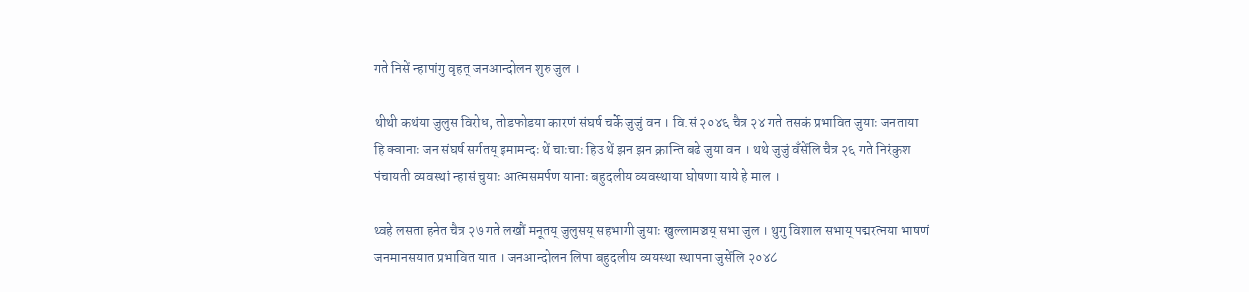गते निसें न्हापांगु वृहत् जनआन्दोलन शुरु जुल ।

थीथी कथंया जुलुस विरोध, तोडफोडया कारणं संघर्ष चर्के जुजुं वन । वि.सं २०४६ चैत्र २४ गते तसकं प्रभावित जुयाः जनताया हि क्वानाः जन संघर्ष सर्गतय् इमामन्दः थें चाःचाः हिउ थें झन झन क्रान्ति बढे जुया वन । थथे जुजुं वँसेंलि चैत्र २६ गते निरंकुश पंचायती व्यवस्थां न्हासं चुयाः आत्मसमर्पण यानाः बहुदलीय व्यवस्थाया घोषणा याये हे माल ।

थ्वहे लसता हनेत चैत्र २७ गते लखौं मनूतय् जुलुसय् सहभागी जुयाः खुल्लामञ्चय् सभा जुल । थुगु विशाल सभाय् पद्मरत्नया भाषणं जनमानसयात प्रभावित यात । जनआन्दोलन लिपा बहुदलीय व्ययस्था स्थापना जुसेंलि २०४८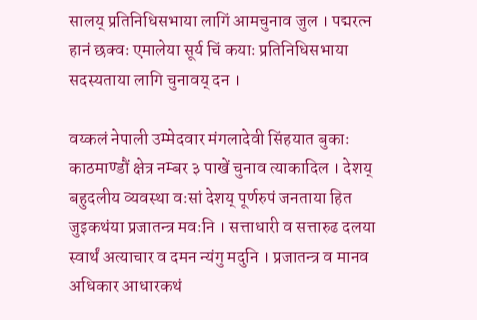सालय् प्रतिनिधिसभाया लागिं आमचुनाव जुल । पद्मरत्न हानं छक्वः एमालेया सूर्य चिं कयाः प्रतिनिधिसभाया सदस्यताया लागि चुनावय् दन ।

वय्कलं नेपाली उम्मेदवार मंगलादेवी सिंहयात बुकाः काठमाण्डौं क्षेत्र नम्बर ३ पाखें चुनाव त्याकादिल । देशय् बहुदलीय व्यवस्था वःसां देशय् पूर्णरुपं जनताया हित जुइकथंया प्रजातन्त्र मवःनि । सत्ताधारी व सत्तारुढ दलया स्वार्थं अत्याचार व दमन न्यंगु मदुनि । प्रजातन्त्र व मानव अधिकार आधारकथं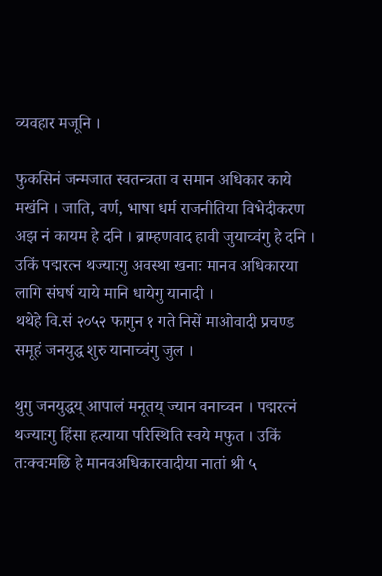व्यवहार मजूनि ।

फुकसिनं जन्मजात स्वतन्त्रता व समान अधिकार काये मखंनि । जाति, वर्ण, भाषा धर्म राजनीतिया विभेदीकरण अझ नं कायम हे दनि । ब्राम्हणवाद हावी जुयाच्वंगु हे दनि । उकिं पद्मरत्न थज्याःगु अवस्था खनाः मानव अधिकारया लागि संघर्ष याये मानि धायेगु यानादी ।
थथेहे वि.सं २०५२ फागुन १ गते निसें माओवादी प्रचण्ड समूहं जनयुद्ध शुरु यानाच्वंगु जुल ।

थुगु जनयुद्धय् आपालं मनूतय् ज्यान वनाच्वन । पद्मरत्नं थज्याःगु हिंसा हत्याया परिस्थिति स्वये मफुत । उकिं तःक्वःमछि हे मानवअधिकारवादीया नातां श्री ५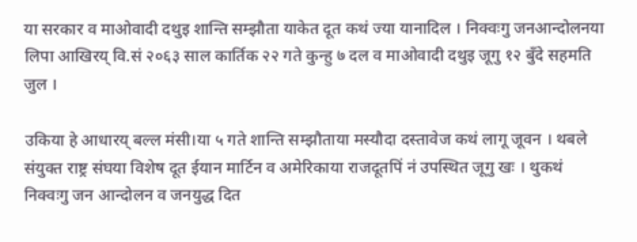या सरकार व माओवादी दथुइ शान्ति सम्झौता याकेत दूत कथं ज्या यानादिल । निक्वःगु जनआन्दोलनया लिपा आखिरय् वि.सं २०६३ साल कार्तिक २२ गते कुन्हु ७ दल व माओवादी दथुइ जूगु १२ बुँदे सहमति जुल ।

उकिया हे आधारय् बल्ल मंसी।या ५ गते शान्ति सम्झौताया मस्यौदा दस्तावेज कथं लागू जूवन । थबले संयुक्त राष्ट्र संघया विशेष दूत ईयान मार्टिन व अमेरिकाया राजदूतपिं नं उपस्थित जूगु खः । थुकथं निक्वःगु जन आन्दोलन व जनयुद्ध दित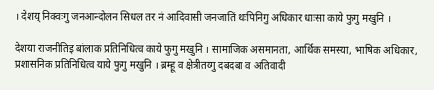। देशय् निक्वःगु जनआन्दोलन सिधल तर नं आदिवासी जनजातिं थःपिनिगु अधिकार धाःसा काये फुगु मखुनि ।

देशया राजनीतिइ बांलाक प्रतिनिधित्व काये फुगु मखुनि । सामाजिक असमानता, आर्थिक समस्या, भाषिक अधिकार, प्रशासनिक प्रतिनिधित्व याये फुगु मखुनि । ब्रम्हू व क्षेत्रीतय्गु दबदबा व अतिवादी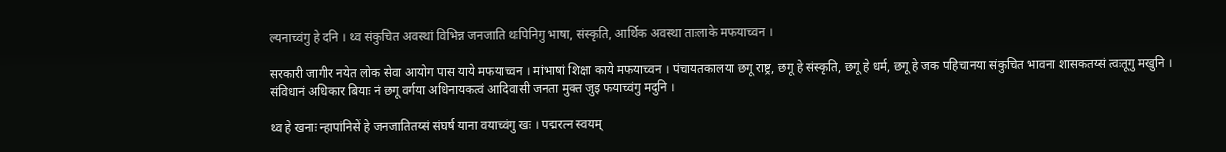ल्यनाच्वंगु हे दनि । थ्व संकुचित अवस्थां विभिन्न जनजाति थःपिनिगु भाषा, संस्कृति, आर्थिक अवस्था ताःलाके मफयाच्वन ।

सरकारी जागीर नयेत लोक सेवा आयोग पास याये मफयाच्वन । मांभाषां शिक्षा काये मफयाच्वन । पंचायतकालया छगू राष्ट्र, छगू हे संस्कृति, छगू हे धर्म, छगू हे जक पहिचानया संकुचित भावना शासकतय्सं त्वःतूगु मखुनि । संविधानं अधिकार बियाः नं छगू वर्गया अधिनायकत्वं आदिवासी जनता मुक्त जुइ फयाच्वंगु मदुनि ।

थ्व हे खनाः न्हापांनिसें हे जनजातितय्सं संघर्ष याना वयाच्वंगु खः । पद्मरत्न स्वयम्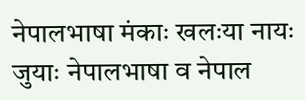नेपालभाषा मंकाः खलःया नायः जुयाः नेपालभाषा व नेपाल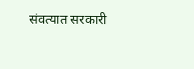संवत्यात सरकारी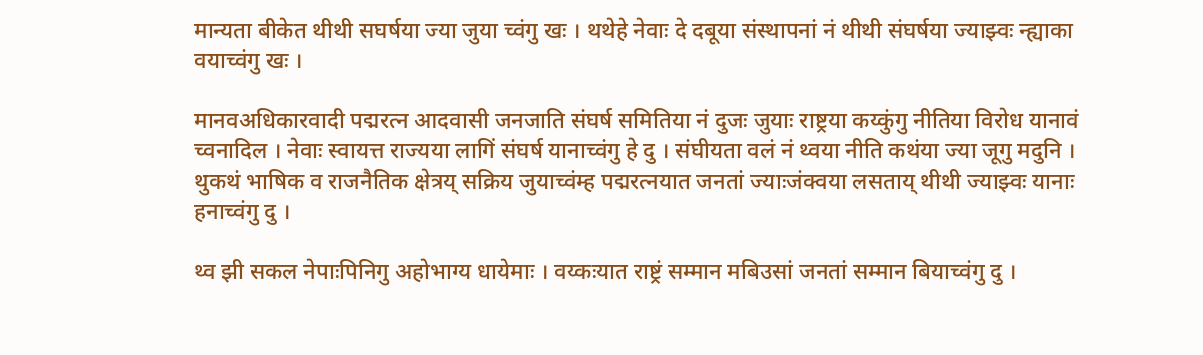मान्यता बीकेत थीथी सघर्षया ज्या जुया च्वंगु खः । थथेहे नेवाः दे दबूया संस्थापनां नं थीथी संघर्षया ज्याझ्वः न्ह्याका वयाच्वंगु खः ।

मानवअधिकारवादी पद्मरत्न आदवासी जनजाति संघर्ष समितिया नं दुजः जुयाः राष्ट्रया कय्कुंगु नीतिया विरोध यानावं च्वनादिल । नेवाः स्वायत्त राज्यया लागिं संघर्ष यानाच्वंगु हे दु । संघीयता वलं नं थ्वया नीति कथंया ज्या जूगु मदुनि । थुकथं भाषिक व राजनैतिक क्षेत्रय् सक्रिय जुयाच्वंम्ह पद्मरत्नयात जनतां ज्याःजंक्वया लसताय् थीथी ज्याझ्वः यानाः हनाच्वंगु दु ।

थ्व झी सकल नेपाःपिनिगु अहोभाग्य धायेमाः । वय्कःयात राष्ट्रं सम्मान मबिउसां जनतां सम्मान बियाच्वंगु दु ।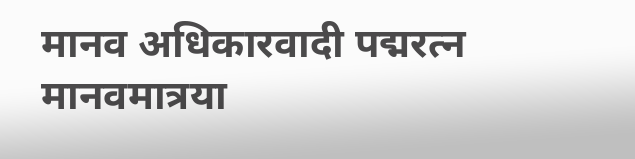मानव अधिकारवादी पद्मरत्न मानवमात्रया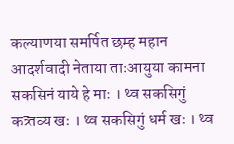कल्याणया समर्पित छम्ह महान आदर्शवादी नेताया ताःआयुया कामना सकसिनं याये हे माः । थ्व सकसिगुं कत्र्तव्य खः । थ्व सकसिगुं धर्म खः । थ्व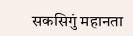सकसिगुं महानता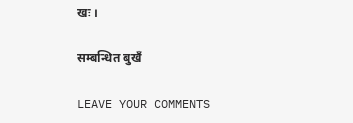खः ।

सम्बन्धित बुखँ

LEAVE YOUR COMMENTS